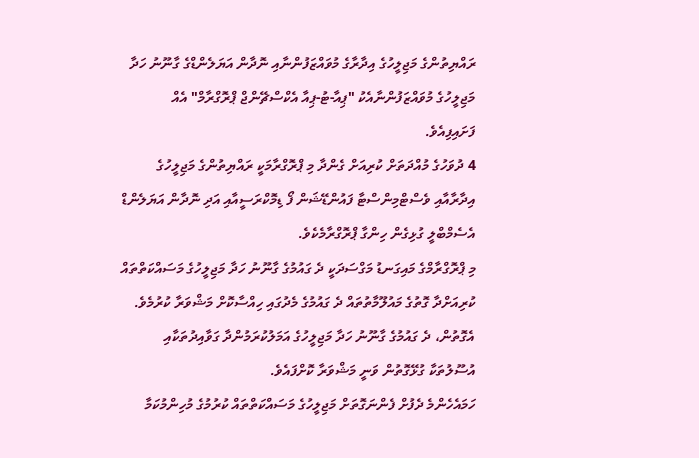ރައްޔިތުންގެ މަޖިލީހުގެ އިދާރާގެ މުވައްޒަފުންނާއި ނޮދާން އަޔަލެންޑްގެ ގާނޫނު ހަދާ މަޖިލީހުގެ މުވައްޒަފުންނާއެކު "ޕިއާ-ޓު-ޕިއާ އެކްސްޗޭންޖް ޕްރޮގްރާމް" އެއް ފަށައިފިއެވެ.
4 ދުވަހުގެ މުއްދަތަށް ކުރިއަށް ގެންދާ މި ޕްރޮގްރާމަކީ ރައްޔިތުންގެ މަޖިލީހުގެ އިދާރާއާއި ވެސްޓްމިންސްޓާ ފައުންޑޭޝަން ފޯ ޑިމޮކްރަސީއާއި އަދި ނޮދާން އަޔަލެންޑް އެސެމްބްލީ ގުޅިގެން ހިންގާ ޕްރޮގްރާމެކެވެ.
މި ޕްރޮގްރާމްގެ މައިގަނޑު މަގްސަދަކީ ދެ ގައުމުގެ ގާނޫނު ހަދާ މަޖިލީހުގެ މަސައްކަތްތައް ކުރިއަށްދާ ގޮތުގެ މައުލޫމާތުތައް ދެ ގައުމުގެ މެދުގައި ހިއްސާކޮށް މަޝްވަރާ ކުރުމެވެ. އެގޮތުން، ދެ ގައުމުގެ ގާނޫނު ހަދާ މަޖިލީހުގެ އަމަލުކުރަމުންދާ ގަވާއިދުތަކާއި އުސޫލުތަކާ ގުޅޭގޮތުން ވަނީ މަޝްވަރާ ކޮށްފައެވެ.
ހަމައެހެންމެ ދެފުށް ފެންނަގޮތަށް މަޖިލީހުގެ މަސައްކަތްތައް ކުރުމުގެ މުހިންމުކަމާ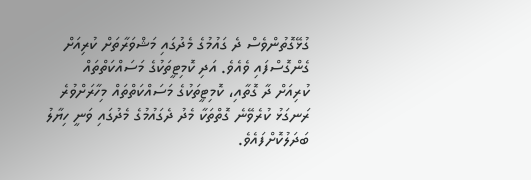ގުޅޭގޮތުންވެސް ދެ ގައުމުގެ މެދުގައި މަޝްވަރާތަށް ކުރިއަށް ގެންގޮސްފައި ވެއެވެ. އަދި ކޮމިޓީތަކުގެ މަސައްކަތްތައް ކުރިއަށް ދާ ގޮތާއި، ކޮމިޓީތަކުގެ މަސައްކަތްތައް މިހާރަށްވުރެ ރަނގަޅު ކުރެވޭނެ ގޮތްތަކާ މެދު ދެގައުމުގެ މެދުގައި ވަނީ ހިޔާލު ބަދަލުކޮށްފައެވެ.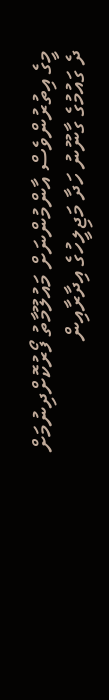މީގެ އިތުރުންވެސް އާންމުންނަށް މައުލޫމާތު ފޯރުކޮށްދިނުމަށް ދެ ގައުމުގެ ގާނޫނު ހަދާ މަޖިލީހުގެ އިދާރާއިން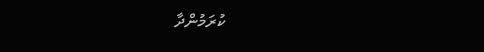ކުރަމުންދާ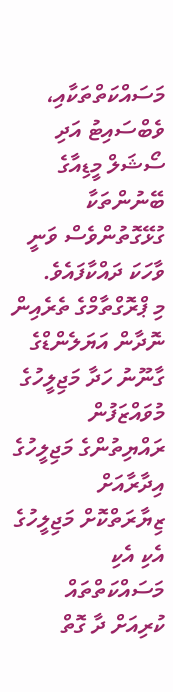މަސައްކަތްތަކާއި، ވެބްސައިޓު އަދި ސޯޝަލް މީޑިއާގެ ބޭނުންތަކާ ގުޅޭގޮތުންވެސް ވަނީ ވާހަކަ ދައްކާފައެވެ.
މި ޕްރޮގްތާމްގެ ތެރެއިން ނޮދާން އަޔަލެންޑްގެ ގާނޫނު ހަދާ މަޖިލީހުގެ މުވައްޒަފުން ރައްޔިތުންގެ މަޖިލީހުގެ އިދާރާއަށް ޒިޔާރަތްކޮށް މަޖިލީހުގެ އެކި އެކި މަސައްކަތްތައް ކުރިއަށް ދާ ގޮތް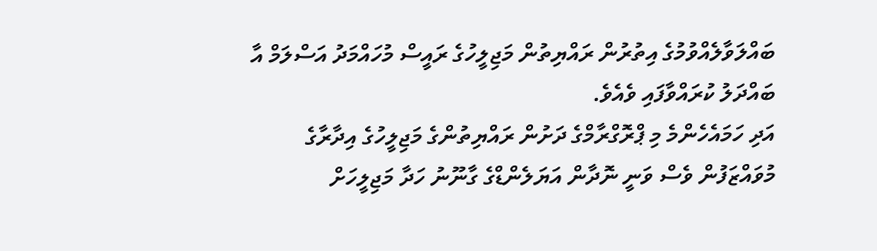ބައްލަވާލެއްވުމުގެ އިތުރުން ރައްޔިތުން މަޖިލީހުގެ ރައީސް މުހައްމަދު އަސްލަމް އާ ބައްދަލު ކުރައްވާފައި ވެއެވެ.
އަދި ހަމައެހެންމެ މި ޕްރޮގްރާމްގެ ދަށުން ރައްޔިތުންގެ މަޖިލީހުގެ އިދާރާގެ މުވައްޒަފުން ވެސް ވަނީ ނޮދާން އަޔަލެންޑްގެ ގާނޫނު ހަދާ މަޖިލީހަށް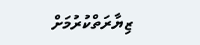ޒިޔާރަތްކުރުމަށް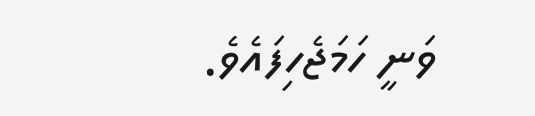ވަނީ ހަމަޖެހިފައެވެ.